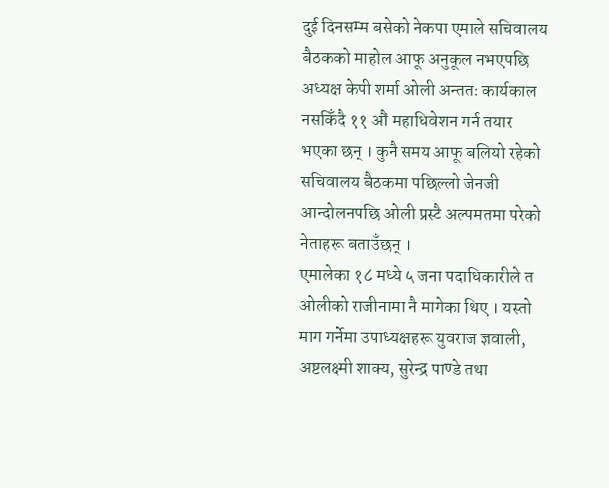दुई दिनसम्म बसेको नेकपा एमाले सचिवालय बैठकको माहोल आफू अनुकूल नभएपछि अध्यक्ष केपी शर्मा ओली अन्ततः कार्यकाल नसकिँदै ११ औं महाधिवेशन गर्न तयार भएका छन् । कुनै समय आफू बलियो रहेको सचिवालय बैठकमा पछिल्लो जेनजी आन्दोलनपछि ओली प्रस्टै अल्पमतमा परेको नेताहरू बताउँछन् ।
एमालेका १८ मध्ये ५ जना पदाधिकारीले त ओलीको राजीनामा नै मागेका थिए । यस्तो माग गर्नेमा उपाध्यक्षहरू युवराज ज्ञवाली, अष्टलक्ष्मी शाक्य, सुरेन्द्र पाण्डे तथा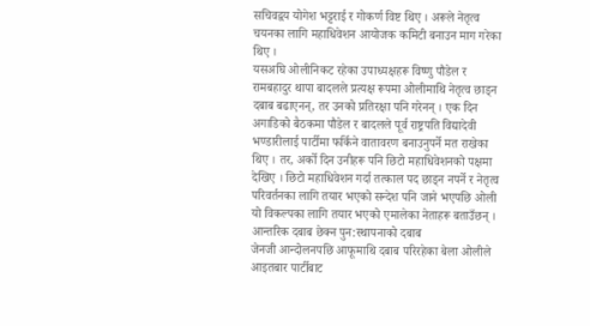सचिवद्वय योगेश भट्टराई र गोकर्ण विष्ट थिए । अरूले नेतृत्व चयनका लागि महाधिवेशन आयोजक कमिटी बनाउन माग गरेका थिए ।
यसअघि ओलीनिकट रहेका उपाध्यक्षहरू विष्णु पौडेल र रामबहादुर थापा बादलले प्रत्यक्ष रूपमा ओलीमाथि नेतृत्व छाड्न दबाब बढाएनन्, तर उनको प्रतिरक्षा पनि गरेनन् । एक दिन अगाडिको बैठकमा पौडेल र बादलले पूर्व राष्ट्रपति विद्यादेवी भण्डारीलाई पार्टीमा फर्किने वातावरण बनाउनुपर्ने मत राखेका थिए । तर, अर्को दिन उनीहरू पनि छिटो महाधिवेशनको पक्षमा देखिए । छिटो महाधिवेशन गर्दा तत्काल पद छाड्न नपर्ने र नेतृत्व परिवर्तनका लागि तयार भएको सन्देश पनि जाने भएपछि ओली यो विकल्पका लागि तयार भएको एमालेका नेताहरू बताउँछन् ।
आन्तरिक दबाब छेक्न पुन:स्थापनाको दबाब
जेनजी आन्दोलनपछि आफूमाथि दबाब परिरहेका बेला ओलीले आइतबार पार्टीबाट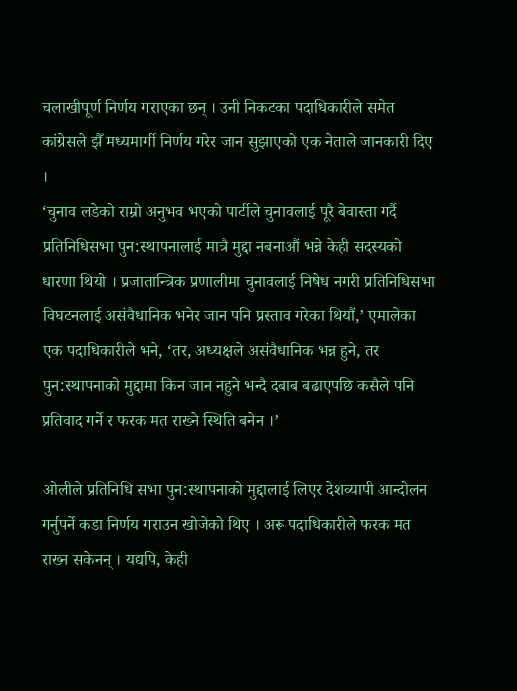चलाखीपूर्ण निर्णय गराएका छन् । उनी निकटका पदाधिकारीले समेत कांग्रेसले झैँ मध्यमार्गी निर्णय गरेर जान सुझाएको एक नेताले जानकारी दिए ।
‘चुनाव लडेको राम्रो अनुभव भएको पार्टीले चुनावलाई पूरै बेवास्ता गर्दै प्रतिनिधिसभा पुन:स्थापनालाई मात्रै मुद्दा नबनाऔं भन्ने केही सदस्यको धारणा थियो । प्रजातान्त्रिक प्रणालीमा चुनावलाई निषेध नगरी प्रतिनिधिसभा विघटनलाई असंवैधानिक भनेर जान पनि प्रस्ताव गरेका थियौं,’ एमालेका एक पदाधिकारीले भने, ‘तर, अध्यक्षले असंवैधानिक भन्न हुने, तर पुन:स्थापनाको मुद्दामा किन जान नहुने भन्दै दबाब बढाएपछि कसैले पनि प्रतिवाद गर्ने र फरक मत राख्ने स्थिति बनेन ।’

ओलीले प्रतिनिधि सभा पुन:स्थापनाको मुद्दालाई लिएर देशव्यापी आन्दोलन गर्नुपर्ने कडा निर्णय गराउन खोजेको थिए । अरू पदाधिकारीले फरक मत राख्न सकेनन् । यद्यपि, केही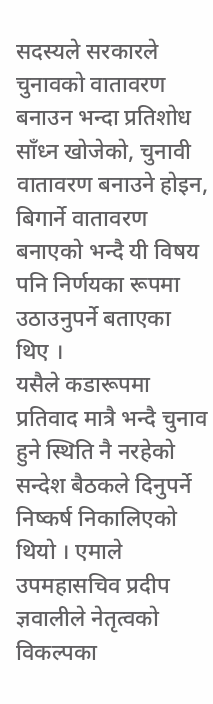सदस्यले सरकारले चुनावको वातावरण बनाउन भन्दा प्रतिशोध साँध्न खोजेको, चुनावी वातावरण बनाउने होइन, बिगार्ने वातावरण बनाएको भन्दै यी विषय पनि निर्णयका रूपमा उठाउनुपर्ने बताएका थिए ।
यसैले कडारूपमा प्रतिवाद मात्रै भन्दै चुनाव हुने स्थिति नै नरहेको सन्देश बैठकले दिनुपर्ने निष्कर्ष निकालिएको थियो । एमाले उपमहासचिव प्रदीप ज्ञवालीले नेतृत्वको विकल्पका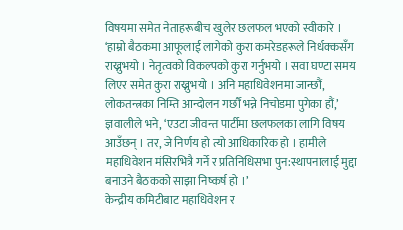विषयमा समेत नेताहरूबीच खुलेर छलफल भएको स्वीकारे ।
‘हाम्रो बैठकमा आफूलाई लागेको कुरा कमरेडहरूले निर्धक्कसँग राख्नुभयो । नेतृत्वको विकल्पको कुरा गर्नुभयो । सवा घण्टा समय लिएर समेत कुरा राख्नुभयो । अनि महाधिवेशनमा जान्छौं, लोकतन्त्रका निम्ति आन्दोलन गर्छौं भन्ने निचोडमा पुगेका हौं,’ ज्ञवालीले भने, ‘एउटा जीवन्त पार्टीमा छलफलका लागि विषय आउँछन् । तर, जे निर्णय हो त्यो आधिकारिक हो । हामीले महाधिवेशन मंसिरभित्रै गर्ने र प्रतिनिधिसभा पुन:स्थापनालाई मुद्दा बनाउने बैठकको साझा निष्कर्ष हो ।’
केन्द्रीय कमिटीबाट महाधिवेशन र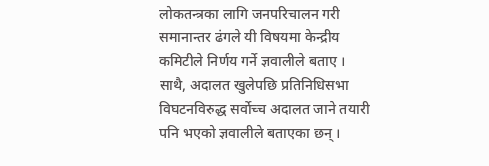लोकतन्त्रका लागि जनपरिचालन गरी समानान्तर ढंगले यी विषयमा केन्द्रीय कमिटीले निर्णय गर्ने ज्ञवालीले बताए ।
साथै, अदालत खुलेपछि प्रतिनिधिसभा विघटनविरुद्ध सर्वोच्च अदालत जाने तयारी पनि भएको ज्ञवालीले बताएका छन् ।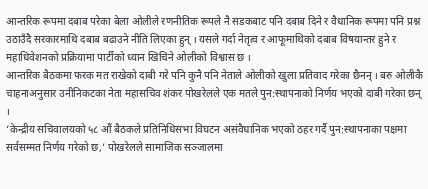आन्तरिक रूपमा दबाब परेका बेला ओलीले रणनीतिक रूपले नै सडकबाट पनि दबाब दिने र वैधानिक रूपमा पनि प्रश्न उठाउँदै सरकारमाथि दबाब बढाउने नीति लिएका हुन् । यसले गर्दा नेतृत्व र आफूमाथिको दबाब विषयान्तर हुने र महाधिवेशनको प्रक्रियामा पार्टीको ध्यान खिचिने ओलीको विश्वास छ ।
आन्तरिक बैठकमा फरक मत राखेको दाबी गरे पनि कुनै पनि नेताले ओलीको खुला प्रतिवाद गरेका छैनन् । बरु ओलीकै चाहनाअनुसार उनीनिकटका नेता महासचिव शंकर पोखरेलले एक मतले पुन:स्थापनाको निर्णय भएको दाबी गरेका छन् ।
‘केन्द्रीय सचिवालयको ५८ औं बैठकले प्रतिनिधिसभा विघटन असंवैधानिक भएको ठहर गर्दै पुन:स्थापनाका पक्षमा सर्वसम्मत निर्णय गरेको छ,’ पोखरेलले सामाजिक सञ्जालमा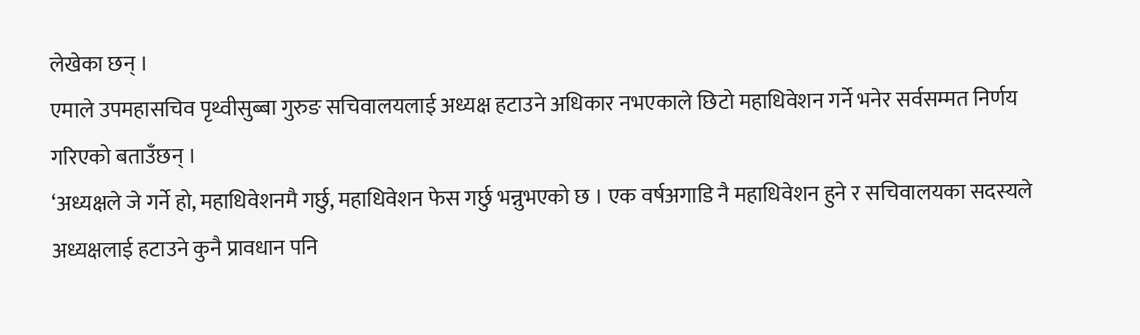लेखेका छन् ।
एमाले उपमहासचिव पृथ्वीसुब्बा गुरुङ सचिवालयलाई अध्यक्ष हटाउने अधिकार नभएकाले छिटो महाधिवेशन गर्ने भनेर सर्वसम्मत निर्णय गरिएको बताउँछन् ।
‘अध्यक्षले जे गर्ने हो, महाधिवेशनमै गर्छु, महाधिवेशन फेस गर्छु भन्नुभएको छ । एक वर्षअगाडि नै महाधिवेशन हुने र सचिवालयका सदस्यले अध्यक्षलाई हटाउने कुनै प्रावधान पनि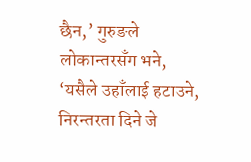छैन,’ गुरुङले लोकान्तरसँग भने, ‘यसैले उहाँलाई हटाउने, निरन्तरता दिने जे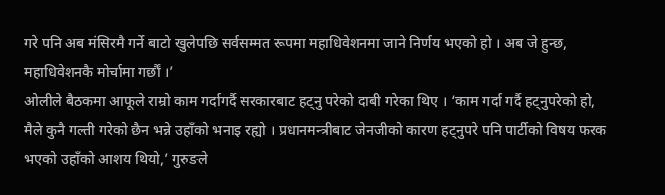गरे पनि अब मंसिरमै गर्ने बाटो खुलेपछि सर्वसम्मत रूपमा महाधिवेशनमा जाने निर्णय भएको हो । अब जे हुन्छ, महाधिवेशनकै मोर्चामा गर्छौं ।’
ओलीले बैठकमा आफूले राम्रो काम गर्दागर्दै सरकारबाट हट्नु परेको दाबी गरेका थिए । ‘काम गर्दा गर्दै हट्नुपरेको हो, मैले कुनै गल्ती गरेको छैन भन्ने उहाँको भनाइ रह्यो । प्रधानमन्त्रीबाट जेनजीको कारण हट्नुपरे पनि पार्टीको विषय फरक भएको उहाँको आशय थियो,’ गुरुङले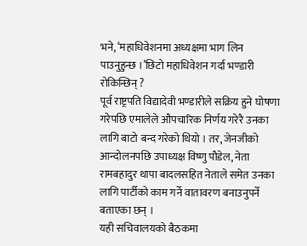भने, ‘महाधिवेशनमा अध्यक्षमा भाग लिन पाउनुहुन्छ ।’छिटो महाधिवेशन गर्दा भण्डारी रोकिन्छिन् ?
पूर्व राष्ट्रपति विद्यादेवी भण्डारीले सक्रिय हुने घोषणा गरेपछि एमालेले औपचारिक निर्णय गरेरै उनका लागि बाटो बन्द गरेको थियो । तर, जेनजीको आन्दोलनपछि उपाध्यक्ष विष्णु पौडेल, नेता रामबहादुर थापा बादलसहित नेताले समेत उनका लागि पार्टीको काम गर्ने वातावरण बनाउनुपर्ने बताएका छन् ।
यही सचिवालयको बैठकमा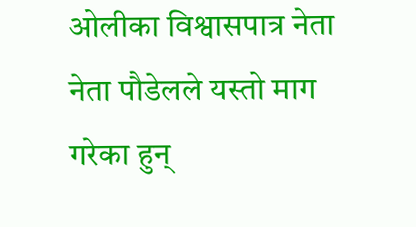ओलीका विश्वासपात्र नेता नेता पौडेलले यस्तो माग गरेका हुन्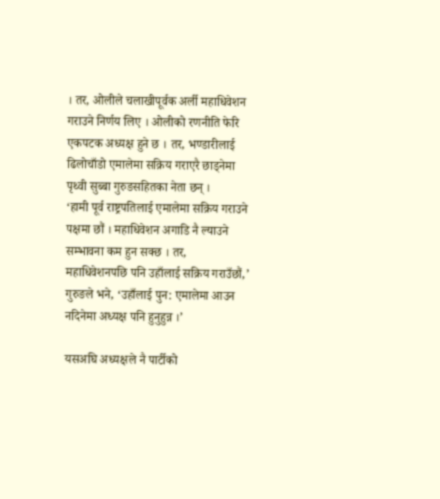। तर, ओलीले चलाखीपूर्वक अर्ली महाधिवेशन गराउने निर्णय लिए । ओलीको रणनीति फेरि एकपटक अध्यक्ष हुने छ । तर, भण्डारीलाई ढिलोचाँडो एमालेमा सक्रिय गराएरै छाड्नेमा पृथ्वी सुब्बा गुरुङसहितका नेता छन् ।
‘हामी पूर्व राष्ट्रपतिलाई एमालेमा सक्रिय गराउने पक्षमा छौं । महाधिवेशन अगाडि नै ल्याउने सम्भावना कम हुन सक्छ । तर, महाधिवेशनपछि पनि उहाँलाई सक्रिय गराउँछौं,’ गुरुङले भने, ‘उहाँलाई पुन: एमालेमा आउन नदिनेमा अध्यक्ष पनि हुनुहुन्न ।’

यसअघि अध्यक्षले नै पार्टीको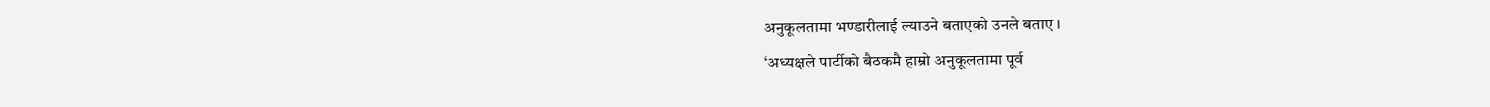अनुकूलतामा भण्डारीलाई ल्याउने बताएको उनले बताए ।
‘अध्यक्षले पार्टीको बैठकमै हाम्रो अनुकूलतामा पूर्व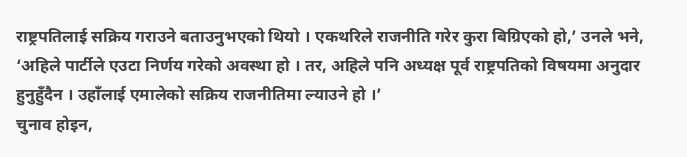राष्ट्रपतिलाई सक्रिय गराउने बताउनुभएको थियो । एकथरिले राजनीति गरेर कुरा बिग्रिएको हो,’ उनले भने, ‘अहिले पार्टीले एउटा निर्णय गरेको अवस्था हो । तर, अहिले पनि अध्यक्ष पूर्व राष्ट्रपतिको विषयमा अनुदार हुनुहुँदैन । उहाँलाई एमालेको सक्रिय राजनीतिमा ल्याउने हो ।’
चुनाव होइन,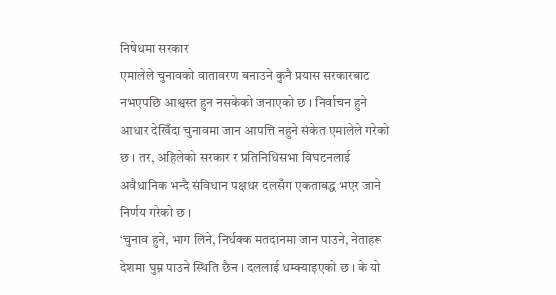निषेधमा सरकार
एमालेले चुनावको वातावरण बनाउने कुनै प्रयास सरकारबाट नभएपछि आश्वस्त हुन नसकेको जनाएको छ । निर्वाचन हुने आधार देखिँदा चुनावमा जान आपत्ति नहुने संकेत एमालेले गरेको छ । तर, अहिलेको सरकार र प्रतिनिधिसभा विघटनलाई अवैधानिक भन्दै संविधान पक्षधर दलसँग एकताबद्ध भएर जाने निर्णय गरेको छ ।
‘चुनाव हुने, भाग लिने, निर्धक्क मतदानमा जान पाउने, नेताहरू देशमा घुम्न पाउने स्थिति छैन । दललाई धम्क्याइएको छ । के यो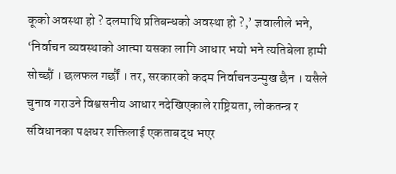कूको अवस्था हो ? दलमाथि प्रतिबन्धको अवस्था हो ?,’ ज्ञवालीले भने, ‘निर्वाचन व्यवस्थाको आत्मा यसका लागि आधार भयो भने त्यतिबेला हामी सोच्छौं । छलफल गर्छौं । तर, सरकारको कदम निर्वाचनउन्मुख छैन । यसैले चुनाव गराउने विश्वसनीय आधार नदेखिएकाले राष्ट्रियता, लोकतन्त्र र संविधानका पक्षधर शक्तिलाई एकताबद्ध भएर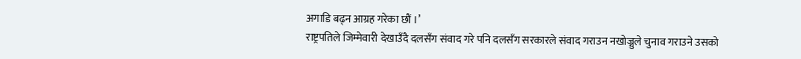अगाडि बढ्न आग्रह गरेका छौं ।’
राष्ट्रपतिले जिम्मेवारी देखाउँदै दलसँग संवाद गरे पनि दलसँग सरकारले संवाद गराउन नखोज्नुले चुनाव गराउने उसको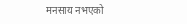मनसाय नभएको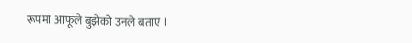रूपमा आफूले बुझेको उनले बताए ।